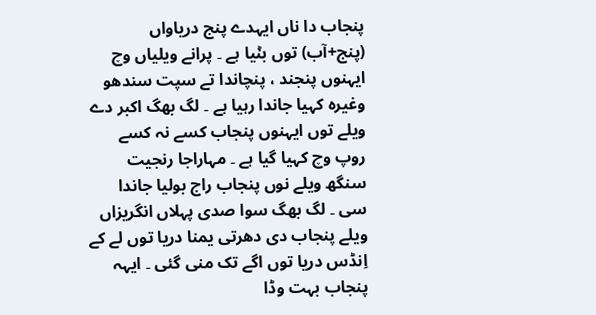پنجاب دا ناں ایہدے پنج دریاواں (پنج+آب) توں بݨیا ہے ۔ پرانے ویلیاں وچ ایہنوں پنجند ، پنچاندا تے سپت سندھو وغیرہ کہیا جاندا رہیا ہے ۔ لگ بھگ اکبر دے ویلے توں ایہنوں پنجاب کسے نہ کسے روپ وچ کہیا گیا ہے ۔ مہاراجا رنجیت سنگھ ویلے نوں پنجاب راج بولیا جاندا سی ۔ لگ بھگ سوا صدی پہلاں انگریزاں ویلے پنجاب دی دھرتی یمنا دریا توں لے کے اِنڈس دریا توں اگے تک منی گئی ۔ ایہہ پنجاب بہت وڈا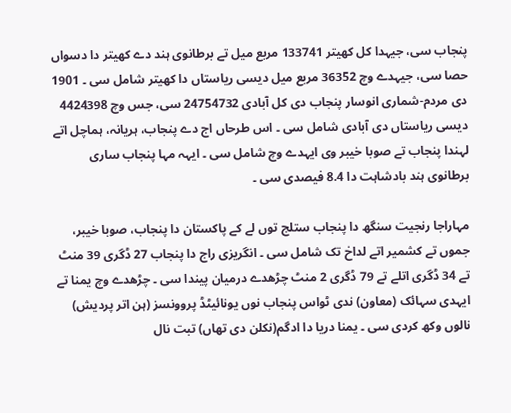پنجاب سی، جیہدا کل کھیتر 133741 مربع میل تے برطانوی ہند دے کھیتر دا دسواں حصا سی، جیہدے وچ 36352 مربع میل دیسی ریاستاں دا کھیتر شامل سی ۔ 1901 دی مردم-شماری انوسار پنجاب دی کل آبادی 24754732 سی، جس وچ 4424398 دیسی ریاستاں دی آبادی شامل سی ۔ اس طرحاں اج دے پنجاب، ہریانہ، ہماچل اتے لہندا پنجاب تے صوبا خیبر وی ایہدے وچ شامل سی ۔ ایہہ مہا پنجاب ساری برطانوی ہند بادشاہت دا 8.4 فیصدی سی ۔

مہاراجا رنجیت سنگھ دا پنجاب ستلج توں لے کے پاکستان دا پنجاب، صوبا خیبر، جموں تے کشمیر اتے لداخ تک شامل سی ۔ انگریزی راج دا پنجاب 27 ڈگری 39 منٹ تے 34 ڈگری اتلے تے 79 ڈگری 2 منٹ چڑھدے درمیان پیندا سی ۔ چڑھدے وچ یمنا تے ایہدی سہائک (معاون) ندی ٹواس پنجاب نوں یونائیٹڈ پروونسز (ہن اتر پردیش) نالوں وکھ کردی سی ۔ یمنا دریا دا ادگم(نکلن دی تھاں) تبت نال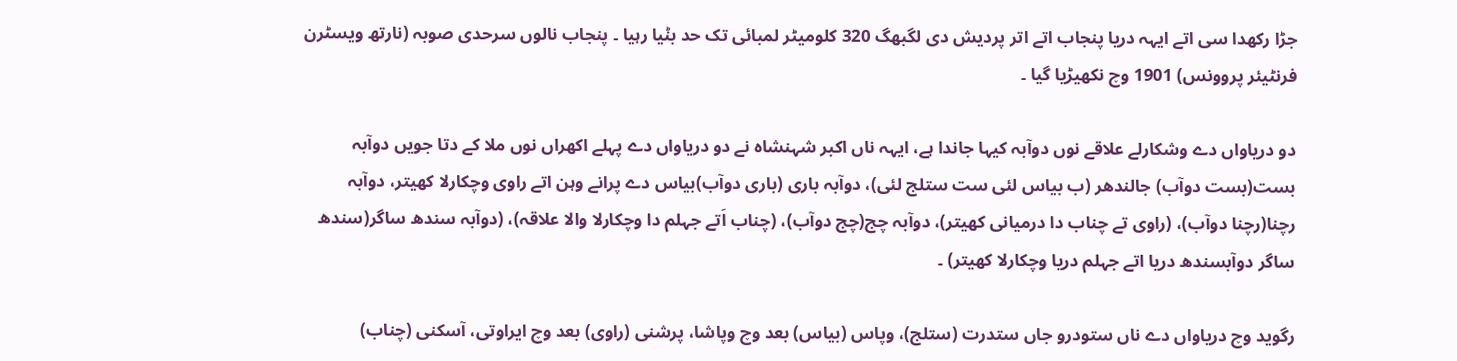جڑا رکھدا سی اتے ایہہ دریا پنجاب اتے اتر پردیش دی لگبھگ 320 کلومیٹر لمبائی تک حد بݨیا رہیا ۔ پنجاب نالوں سرحدی صوبہ (نارتھ ویسٹرن فرنٹیئر پروونس) 1901 وچ نکھیڑیا گیا ۔

دو دریاواں دے وشکارلے علاقے نوں دوآبہ کیہا جاندا ہے، ایہہ ناں اکبر شہنشاہ نے دو دریاواں دے پہلے اکھراں نوں ملا کے دتا جویں دوآبہ بست(بست دوآب) جالندھر (ب بیاس لئی ست ستلج لئی)، دوآبہ باری (باری دوآب)بیاس دے پرانے وہن اتے راوی وچکارلا کھیتر، دوآبہ رچنا(رچنا دوآب)، (راوی تے چناب دا درمیانی کھیتر)، دوآبہ چج(چج دوآب)، (چناب اَتے جہلم دا وچکارلا والا علاقہ)، (دوآبہ سندھ ساگر(سندھ ساگر دوآبسندھ دریا اتے جہلم دریا وچکارلا کھیتر) ۔

رگوید وچ دریاواں دے ناں ستودرو جاں ستدرت (ستلج)، وپاس (بیاس) بعد وچ وپاشا، پرشنی (راوی) بعد وچ ایراوتی، آسکنی (چناب)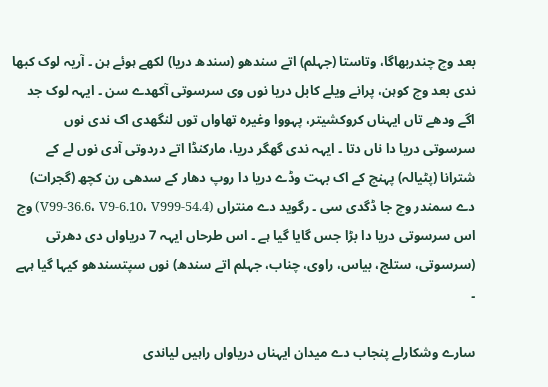بعد وچ چندربھاگا، وتاستا (جہلم) اتے سندھو (سندھ دریا) لکھے ہوئے ہن ۔ آریہ لوک کبھا ندی بعد وچ کوہن، پرانے ویلے کابل دریا نوں وی سرسوتی آکھدے سن ۔ ایہہ لوک جد اگے ودھے تاں ایہناں کروکشیتر، پہووا وغیرہ تھاواں توں لنگھدی اک ندی نوں سرسوتی دریا دا ناں دتا ۔ ایہہ ندی گھگر دریا، مارکنڈا اتے دردوتی آدی نوں لے کے شترانا (پٹیالہ) پہنچ کے اک بہت وڈے دریا دا روپ دھار کے سدھی رن کچھ (گجرات) دے سمندر وچ جا ڈگدی سی ۔ رگوید دے منتراں (V99-36.6، V9-6.10، V999-54.4) وچ اس سرسوتی دریا دا بڑا جس گایا گیا ہے ۔ اس طرحاں ایہہ 7 دریاواں دی دھرتی (سرسوتی، ستلج، بیاس، راوی، چناب، جہلم اتے سندھ) نوں سپتسندھو کیہا گیا ہہے ۔

سارے وشکارلے پنجاب دے میدان ایہناں دریاواں راہیں لیاندی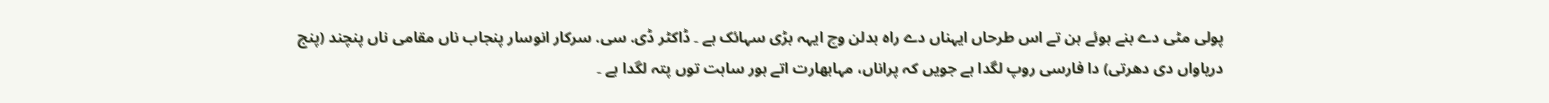پولی مٹی دے بنے ہوئے ہن تے اس طرحاں ایہناں دے راہ بدلن وچ ایہہ بڑی سہائک ہے ۔ ڈاکٹر ڈی. سی. سرکار انوسار پنجاب ناں مقامی ناں پنچند (پنج دریاواں دی دھرتی) دا فارسی روپ لگدا ہے جویں کہ پراناں، مہابھارت اتے ہور ساہت توں پتہ لگدا ہے ۔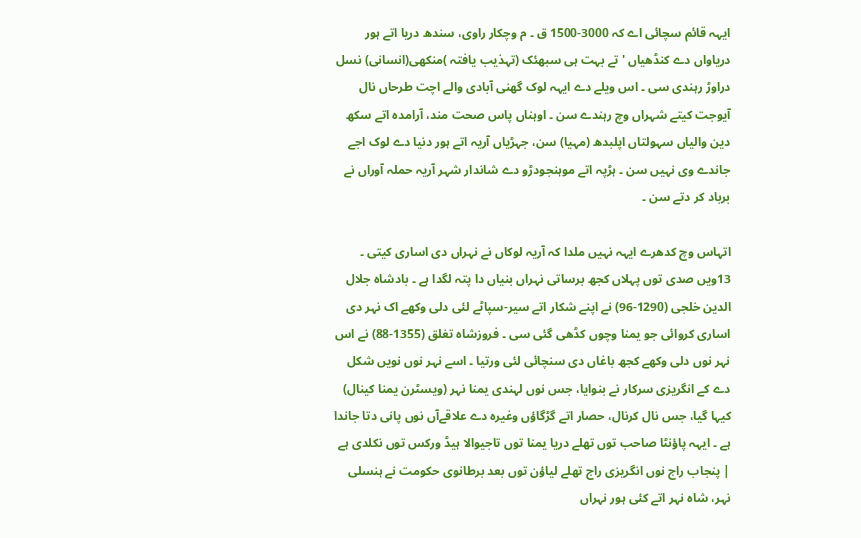ایہہ قائم سچائی اے کہ 3000-1500 ق ۔ م وچکار راوی، سندھ دریا اتے ہور دریاواں دے کنڈھیاں 'تے بہت ہی سبھئک (تہذیب یافتہ )منکھی(انسانی) نسل دراوڑ رہندی سی ۔ اس ویلے دے ایہہ لوک گھنی آبادی والے اچت طرحاں نال آیوجت کیتے شہراں وچ رہندے سن ۔ اوہناں پاس صحت مند، آرامدہ اتے سکھ دین والیاں سہولتاں اپلبدھ (مہیا) سن، جہڑیاں آریہ اتے ہور دنیا دے لوک اجے جاندے وی نہیں سن ۔ ہڑپہ اتے موہنجودڑو دے شاندار شہر آریہ حملہ آوراں نے برباد کر دتے سن ۔

اتہاس وچ کدھرے ایہہ نہیں ملدا کہ آریہ لوکاں نے نہراں دی اساری کیتی ۔ 13ویں صدی توں پہلاں کجھ برساتی نہراں بنیاں دا پتہ لگدا ہے ۔ بادشاہ جلال الدین خلجی (1290-96) نے اپنے شکار اتے سیر-سپاٹے لئی دلی وکھے اک نہر دی اساری کروائی جو یمنا وچوں کڈھی گئی سی ۔ فروزشاہ تغلق (1355-88) نے اس نہر نوں دلی وکھے کجھ باغاں دی سنچائی لئی ورتیا ۔ اسے نہر نوں نویں شکل دے کے انگریزی سرکار نے بنوایا، جس نوں لہندی یمنا نہر (ویسٹرن یمنا کینال) کیہا گیا، جس نال کرنال، حصار اتے گڑگاؤں وغیرہ دے علاقےآں نوں پانی دتا جاندا ہے ۔ ایہہ پاؤنٹا صاحب توں تھلے دریا یمنا توں تاجیوالا ہیڈ ورکس توں نکلدی ہے | پنجاب راج نوں انگریزی راج تھلے لیاؤن توں بعد برطانوی حکومت نے ہنسلی نہر، شاہ نہر اتے کئی ہور نہراں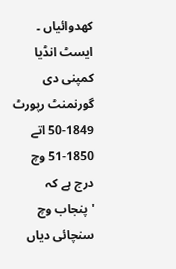کھدوائیاں ۔ ایسٹ انڈیا کمپنی دی گورنمنٹ رپورٹ 1849-50 اتے 1850-51 وچ درج ہے کہ 'پنجاب وچ سنچائی دیاں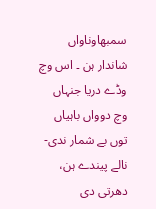سمبھاوناواں شاندار ہن ۔ اس وچ وڈے دریا جنہاں وچ دوواں باہیاں توں بے شمار ندی-نالے پیندے ہن، دھرتی دی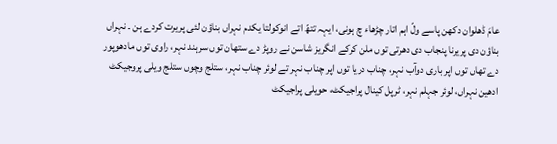عامَ ڈھلوان دکھن پاسے ولّ اہم اتار چڑھاء چ ہونی، ایہہ تتھّ اتے انوکولتا یکدم نہراں بناؤن لئی پریرت کردے ہن ۔ نہراں بناؤن دی پریرنا پنجاب دی دھرتی توں ملن کرکے انگریز شاسن نے روپڑ دے ستھان توں سرہند نہر، راوی توں مادھوپور دے تھاں توں اپر باری دوآب نہر، چناب دریا توں اپر چناب نہر تے لوئر چناب نہر، ستلج وچوں ستلج ویلی پروجیکٹ ادھین نہراں، لوئر جہلم نہر، ٹرپل کینال پراجیکٹ، حویلی پراجیکٹ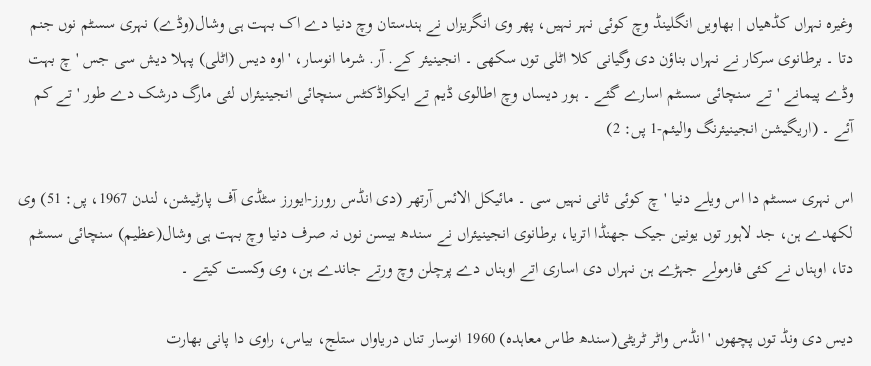وغیرہ نہراں کڈھیاں | بھاویں انگلینڈ وچ کوئی نہر نہیں، پھر وی انگریزاں نے ہندستان وچ دنیا دے اک بہت ہی وشال(وڈے) نہری سسٹم نوں جنم دتا ۔ برطانوی سرکار نے نہراں بناؤن دی وگیانی کلا اٹلی توں سکھی ۔ انجینیئر کے. آر. شرما انوسار، 'اوہ دیس (اٹلی) پہلا دیش سی جس 'چ بہت وڈے پیمانے 'تے سنچائی سسٹم اسارے گئے ۔ ہور دیساں وچ اطالوی ڈیم تے ایکواڈکٹس سنچائی انجینیئراں لئی مارگ درشک دے طور 'تے کم آئے ۔ (اریگیشن انجینیئرنگ والیئم-1 پں: 2)

اس نہری سسٹم دا اس ویلے دنیا 'چ کوئی ثانی نہیں سی ۔ مائیکل الائس آرتھر (دی انڈس رورز-ایورز سٹڈی آف پارٹیشن، لندن 1967، پں: 51) وی لکھدے ہن، جد لاہور توں یونین جیک جھنڈا اتریا، برطانوی انجینیئراں نے سندھ بیسن نوں نہ صرف دنیا وچ بہت ہی وشال(عظیم) سنچائی سسٹم دتا، اوہناں نے کئی فارمولے جہڑے ہن نہراں دی اساری اتے اوہناں دے پرچلن وچ ورتے جاندے ہن، وی وکست کیتے ۔

دیس دی ونڈ توں پچھوں 'انڈس واٹر ٹریٹی(سندھ طاس معاہدہ) 1960 انوسار تناں دریاواں ستلج، بیاس، راوی دا پانی بھارت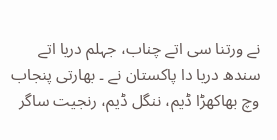نے ورتنا سی اتے چناب، جہلم دریا اتے سندھ دریا دا پاکستان نے ۔ بھارتی پنجاب وچ بھاکھڑا ڈیم، ننگل ڈیم، رنجیت ساگر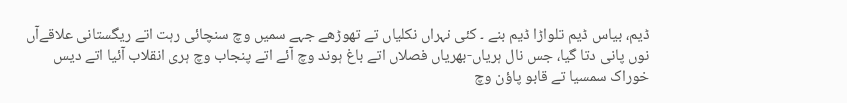ڈیم، بیاس ڈیم تلواڑا ڈیم بنے ۔ کئی نہراں نکلیاں تے تھوڑھے جہے سمیں وچ سنچائی رہت اتے ریگستانی علاقےآں نوں پانی دتا گیا، جس نال ہریاں-بھریاں فصلاں اتے باغ ہوند وچ آئے اتے پنجاب وچ ہری انقلاب آئیا اتے دیس خوراک سمسیا تے قابو پاؤن وچ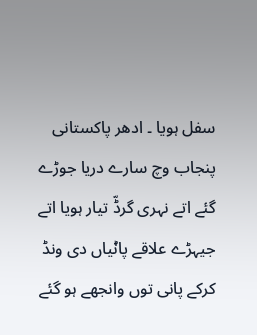سفل ہویا ۔ ادھر پاکستانی پنجاب وچ سارے دریا جوڑے گئے اتے نہری گرڈّ تیار ہویا اتے جیہڑے علاقے پاݨیاں دی ونڈ کرکے پانی توں وانجھے ہو گئے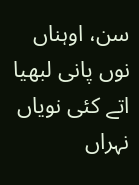سن، اوہناں نوں پانی لبھیا اتے کئی نویاں نہراں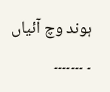ہوند وچ آئیاں ۔ ۔۔۔۔۔۔۔